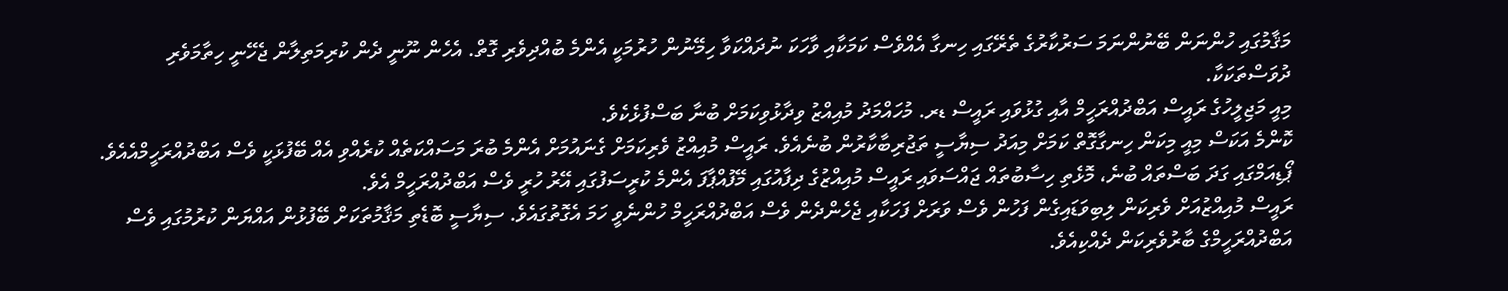މަޤާމުގައި ހުންނަން ބޭނުންނަމަ ސަރުކާރުގެ ތެރޭގައި ހިނގާ އެއްވެސް ކަމަކާއި ވާހަކަ ނުދައްކަވާ ހިމޭނުން ހުރުމަކީ އެންމެ ބުއްދިވެރި ގޮތް. އެހެން ނޫނީ ދެން ކުރިމަތިލާން ޖެހޭނީ ހިތާމަވެރި ދުވަސްތަކަކާ.
މިއީ މަޖިލީހުގެ ރައީސް އަބްދުއްރަހީމް އާއި ގުޅުވައި ރައީސް ޑރ. މުހައްމަދު މުއިއްޒު ވިދާޅުވިކަމަށް ބުނާ ބަސްފުޅެކެވެ.
ކޮންމެ އަކަސް މިއީ މިކަން ހިނގާގޮތް ކަމަށް މިއަދު ސިޔާސީ ތަޖުރިބާކާރުން ބުނެއެވެ. ރައީސް މުއިއްޒު ވެރިކަމަށް ގެނައުމަށް އެންމެ ބުރަ މަސައްކަތެއް ކުރެއްވި އެއް ބޭފުޅަކީ ވެސް އަބްދުއްރަހީމްއެއެވެ. ޕޯޑިއަމްގައި ގަދަ ބަސްތައް ބުނެ، މޮޅެތި ހިސާބުތައް ޖައްސަވައި ރައީސް މުއިއްޒުގެ ދިފާއުގައި މޭފުއްޕާފަ އެންމެ ކުރީސަފުގައި އޭރު ހުރީ ވެސް އަބްދުއްރަހީމް އެވެ.
ރައީސް މުއިއްޒުއަށް ވެރިކަން ލިބިވަޑައިގެން ފަހުން ވެސް ވަރަށް ފަހަކާއި ޖެހެންދެން ވެސް އަބްދުއްރަހީމް ހުންނެވީ ހަމަ އެގޮތުގައެވެ. ސިޔާސީ ބޮޑެތި މަޤާމުތަކަށް ބޭފުޅުން އައްޔަން ކުރުމުގައި ވެސް އަބްދުއްރަހީމްގެ ބާރުވެރިކަން ދެއްކިއެވެ.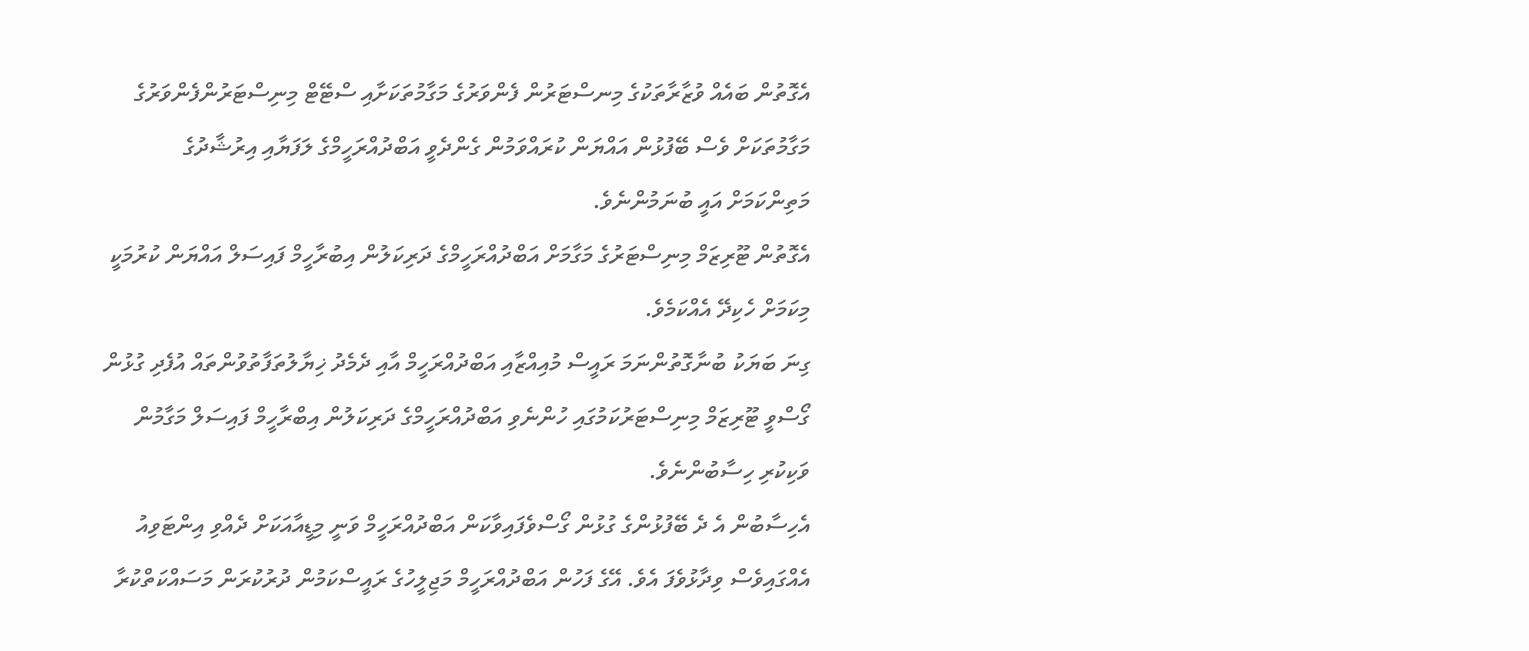އެގޮތުން ބައެއް ވުޒާރާތަކުގެ މިނސްޓަރުން ފެންވަރުގެ މަގާމުތަކަށާއި ސްޓޭޓް މިނިސްޓަރުންފެންވަރުގެ މަގާމުތަކަށް ވެސް ބޭފުޅުން އައްޔަން ކުރައްވަމުން ގެންދެވީ އަބްދުއްރަހީމްގެ ލަފަޔާއި އިރުޝާދުގެ މަތިންކަމަށް އައީ ބުނަމުންނެވެ.
އެގޮތުން ޓޫރިޒަމް މިނިސްޓަރުގެ މަގާމަށް އަބްދުއްރަހީމްގެ ދަރިކަލުން އިބުރާހީމް ފައިސަލް އައްޔަން ކުރުމަކީ މިކަމަށް ހެކިދޭ އެއްކަމެވެ.
ގިނަ ބަޔަކު ބުނާގޮތުންނަމަ ރައީސް މުއިއްޒާއި އަބްދުއްރަހީމް އާއި ދެމެދު ޚިޔާލުތަފާތުވުންތައް އުފެދި ގުޅުން ގޯސްވީ ޓޫރިޒަމް މިނިސްޓަރުކަމުގައި ހުންނެވި އަބްދުއްރަހީމްގެ ދަރިކަލުން އިބްރާހީމް ފައިސަލް މަގާމުން ވަކިކުރި ހިސާބުންނެވެ.
އެހިސާބުން އެ ދެ ބޭފުޅުންގެ ގުޅުން ގޯސްވެފައިވާކަން އަބްދުއްރަހީމް ވަނީ މިޑީއާއަކަށް ދެއްވި އިންޓަވިއު އެއްގައިވެސް ވިދާޅުވެފަ އެވެ. އޭގެ ފަހުން އަބްދުއްރަހީމް މަޖިލީހުގެ ރައީސްކަމުން ދުރުކުރަން މަސައްކަތްކުރާ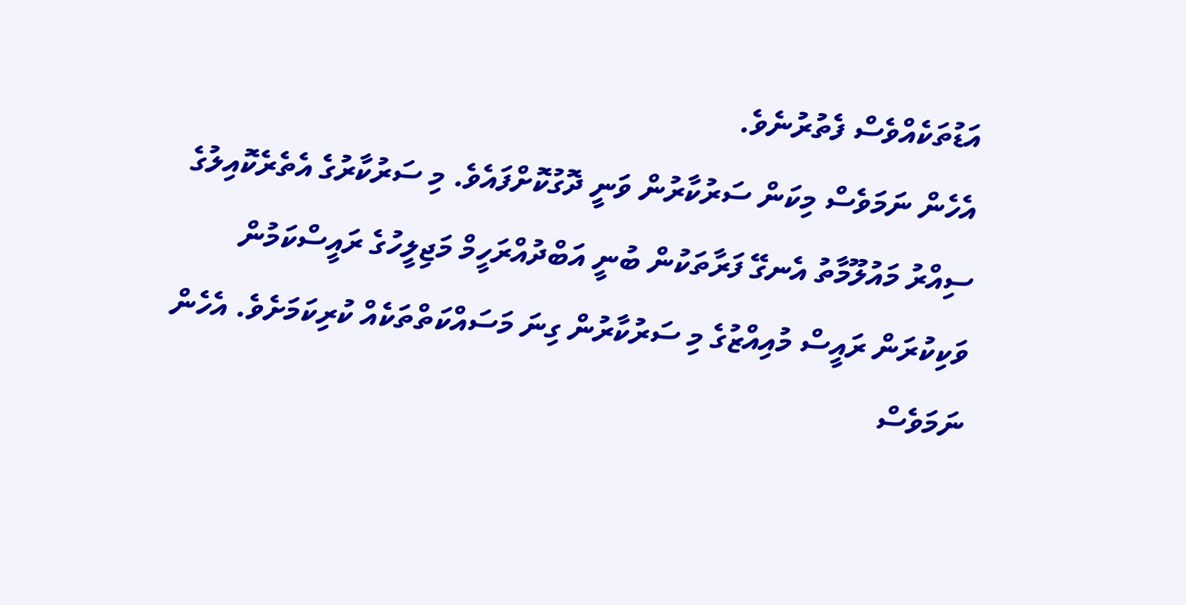އަޑުތަކެއްވެސް ފެތުރުނެވެ.
އެހެން ނަމަވެސް މިކަން ސަރުކާރުން ވަނީ ދޮގުކޮށްފައެވެ. މި ސަރުކާރުގެ އެތެރެކޮއިލުގެ ސިއްރު މައުލޫމާތު އެނގޭ ފަރާތަކުން ބުނީ އަބްދުއްރަހީމް މަޖިލީހުގެ ރައީސްކަމުން ވަކިކުރަން ރައީސް މުއިއްޒުގެ މި ސަރުކާރުން ގިނަ މަސައްކަތްތަކެއް ކުރިކަމަށެވެ. އެހެން ނަމަވެސް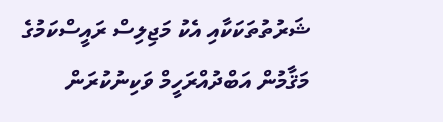ޝަރުތުތަކަކާއި އެކު މަޖިލިސް ރައީސްކަމުގެ މަޤާމުން އަބްދުއްރަހީމް ވަކިނުކުރަން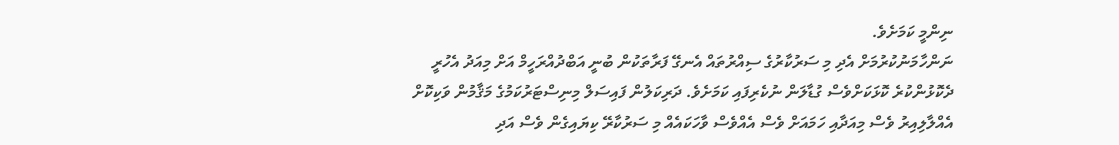ނިންމީ ކަމަށެވެ.
ނަންހާމަނުކުރުމަށް އެދި މި ސަރުކާރުގެ ސިއްރުތައް އެނގޭ ފަރާތަކުން ބުނީ އަބްދުއްރަހީމް އަށް މިއަދު އެހުރީ ދެކޮޅުންކުރެ ކޮޅަކަށްވެސް ގުޑާލަން ނުކެރިފައި ކަމަށެވެ. ދަރިކަލުން ފައިސަލް މިނިސްޓަރުކަމުގެ މަޤާމުން ވަކިކޮށް އެއްލާލިއިރު ވެސް މިއަދާއި ހަމައަށް ވެސް އެއްވެސް ވާހަކައެއް މި ސަރުކާރޭ ކިޔައިގެން ވެސް އަދި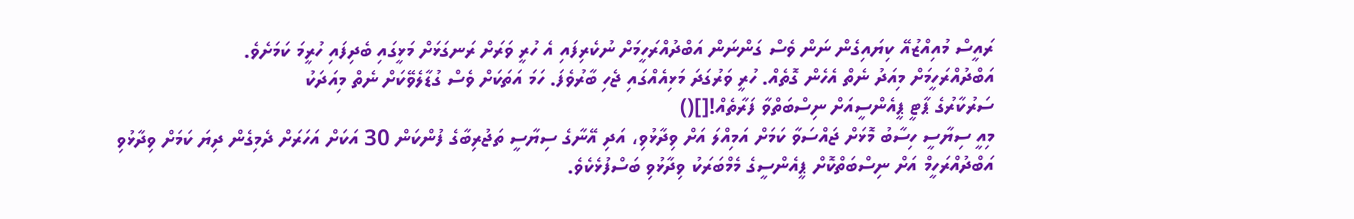ރައީސް މުއިއްޒުއޭ ކިޔައިގެން ނަން ވެސް ގަންނަން އަބްދުއްރަހީމަށް ނުކެރިފައި އެ ހުރީ ވަރަށް ރަނގަޅަށް މަޅީގައި ބެދިފައި ހުރީމަ ކަމަށެވެ.
އަބްދުއްރަހީމަށް މިއަދު ނެތް އެހެން ގޮތެއް. ހުރީ ވަރުގަދަ މަޅިއެއްގައި ޖެހި ބާރުވެފަ. ހަމަ އަތަކަށް ވެސް ގުޑާލެވޭކަށް ނެތް މިއަދަކު
ސަރުކާރުގެ ޕާޓީ ޕީއެންސީއަށް ނިސްބަތްވާ ފަރާތެއް![]()
މިއީ ސިޔާސީ ހިސާބު މޮޅަށް ޖައްސަވާ ކަމަށް އަމިއްލަ އަށް ވިދާޅުވި، އަދި އޭނާގެ ސިޔާސީ ތަޖުރިބާގެ ފުންކަން 30 އަކަށް އަހަރަށް ދެމިގެން ދިޔަ ކަމަށް ވިދާޅުވި އަބްދުއްރަހީމް އަށް ނިސްބަތްކޮށް ޕީއެންސީގެ މެމްބަރަކު ވިދާޅުވި ބަސްފުޅެކެވެ.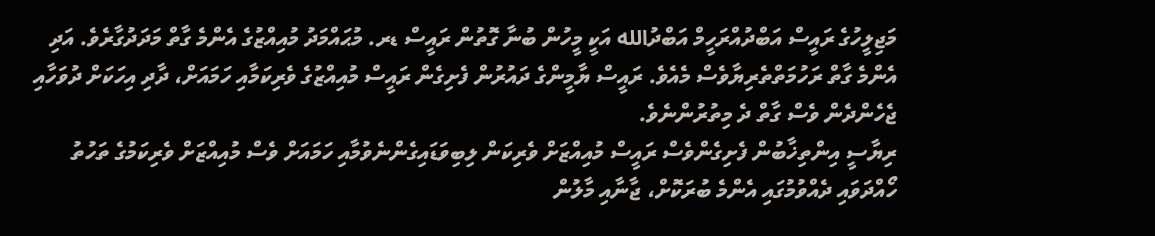މަޖިލީހުގެ ރައީސް އަބްދުއްރަހީމް އަބްދުالله އަކީ މީހުން ބުނާ ގޮތުން ރައީސް ޑރ. މުޙައްމަދު މުއިއްޒުގެ އެންމެ ގާތް މަދަދުގާރެވެ. އަދި އެންމެ ގާތް ރަހުމަތްތެރިޔާވެސް މެއެވެ. ރައީސް ޔާމީންގެ ދައުރުން ފެށިގެން ރައީސް މުއިއްޒުގެ ވެރިކަމާއި ހަމައަށް، ދާދި އިހަކަށް ދުވަހާއި ޖެހެންދެން ވެސް ގާތް ދެ މިތުރުންނެވެ.
ރިޔާސީ އިންތިޚާބުން ފެށިގެންވެސް ރައީސް މުއިއްޒަށް ވެރިކަން ލިބިވަޑައިގެންނެވުމާއި ހަމައަށް ވެސް މުއިއްޒަށް ވެރިކަމުގެ ތަހުތު ހޯއްދަވައި ދެއްވުމުގައި އެންމެ ބުރަކޮށް، ޖާނާއި މާލުން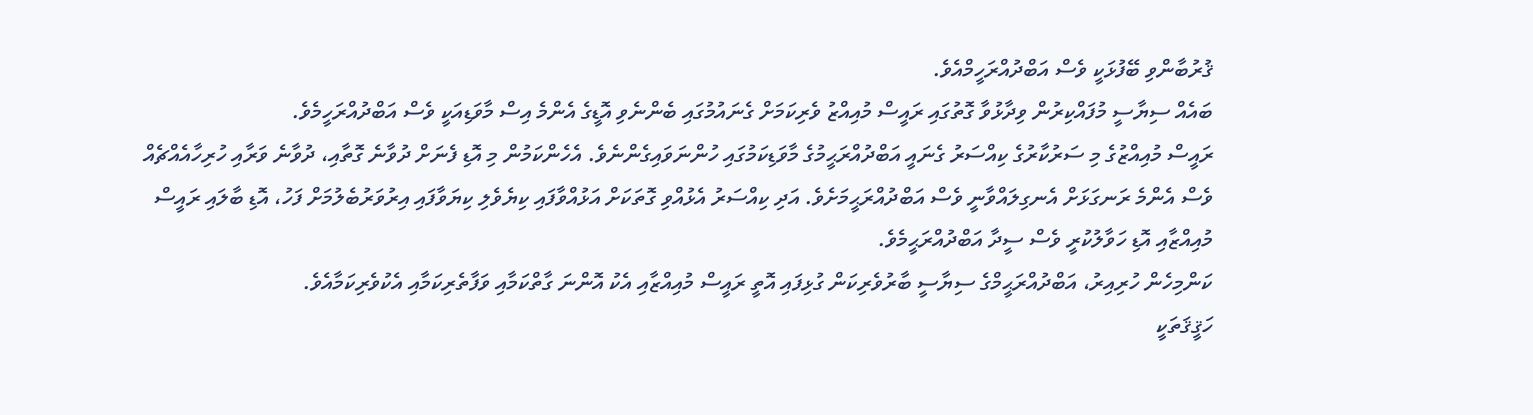ޤުރުބާންވި ބޭފުޅަކީ ވެސް އަބްދުއްރަހީމްއެވެ.
ބައެއް ސިޔާސީ މުފައްކިރުން ވިދާޅުވާ ގޮތުގައި ރައީސް މުއިއްޒު ވެރިކަމަށް ގެނައުމުގައި ބެންނެވި އޮޑީގެ އެންމެ އިސް މާވަޑިއަކީ ވެސް އަބްދުއްރަހީމެވެ.
ރައީސް މުއިއްޒުގެ މި ސަރުކާރުގެ ކިއްސަރު ގެނައީ އަބްދުއްރަޙީމުގެ މާވަޑިކަމުގައި ހުންނަވައިގެންނެވެ. އެހެންކަމުން މި އޮޑި ފެނަށް ދުވާނެ ގޮތާއި، ދުވާނެ ވަރާއި ހުރިހާއެއްޗެއް ވެސް އެންމެ ރަނގަޅަށް އެނގިލައްވާނީ ވެސް އަބްދުއްރަޙީމަށެވެ. އަދި ކިއްސަރު އެޅުއްވި ގޮތަކަށް އަޅުއްވާފައި ކިޔެވެލި ކިޔަވާފައި އިރުވަރުބެލުމަށް ފަހު، އޮޑި ބާލައި ރައީސް މުއިއްޒާއި އޮޑި ހަވާލުކުރީ ވެސް ސީދާ އަބްދުއްރަޙީމެވެ.
ކަންމިހެން ހުރިއިރު، އަބްދުއްރަޙީމްގެ ސިޔާސީ ބާރުވެރިކަން ގުޅިފައި އޮތީ ރައީސް މުއިއްޒާއި އެކު އޮންނަ ގާތްކަމާއި ވަފާތެރިކަމާއި އެކުވެރިކަމާއެވެ.
ހަޤީޤަތަކީ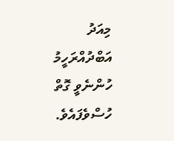މިއަދު އަބްދުއްރަހީމު ހުންނެވީ ގޮތް ހުސްވެފައެވެ.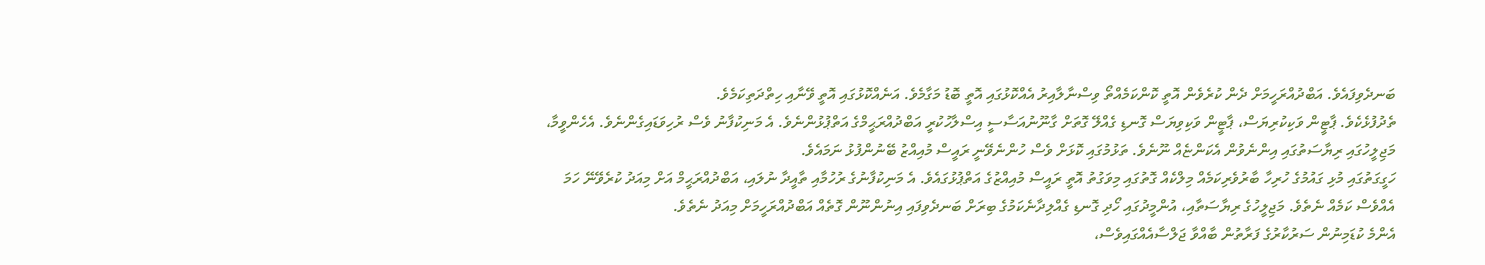ބަނދެވިފައެވެ. އަބްދުއްރަހީމަށް ދެން ކުރެވެން އޮތީ ކޮންކަމެއްތޯ ވިސްނާލާއިރު އެއްކޮޅުގައި އޮތީ ބޮޑު މަގާމެވެ. އަނެއްކޮޅުގައި އޮތީ ވޭނާއި ހިތްދަތިކަމެވެ.
ތެދުފުޅެކެވެ. ޕާޓީން ވަކިކުރިޔަސް، ޕާޓީން ވަކިވިޔަސް ގޮނޑި ގެއްލޭ ގޮތަށް ގާނޫނުއަސާސީ އިސްލާހުކުރީ އަބްދުއްރަޙީމްގެ އަތްޕުޅުންނެވެ. އެ މަނިކުފާނު ވެސް ރުހިވަޑައިގެންނެވެ. އެހެންވީމާ، މަޖިލީހުގައި ރިޔާސަތުގައި އިންނެވުން އެކަންޏެއް ނޫނެވެ. ތަޅުމުގައި ކޮޅަށް ވެސް ހުންނެވޭނީ ރައީސް މުއިއްޒު ބޭނުންފުޅު ނަމައެވެ.
ހަގީގަތުގައި މުޅި ގައުމުގެ ހުރިހާ ބާރުވެރިކަމެއް މިލްކެއް ގޮތުގައި މިވަގުތު އޮތީ ރައީސް މުއިއްޒުގެ އަތްޕުޅުގައެވެ. އެ މަނިކުފާނުގެ ރުހުމާއި ތާއީދާ ނުލައި، އަބްދުއްރަޙީމް އަށް މިއަދު ކުރެވޭނޭ ހަމަ އެއްވެސް ކަމެއް ނެތެވެ. މަޖިލީހުގެ ރިޔާސަތާއި، އުންމީދުގައި ހޯދި ގޮނޑި ގެއްލިދާނެކަމުގެ ބިރަށް ބަނދެވިފައި އިނުންނޫން ގޮތެއް އަބްދުއްރަހީމަށް މިއަދު ނެތެވެ.
އެންމެ ކުޑަމިނުން ސަރުކާރުގެ ފަރާތުން ބާއްވާ ޖަލްސާއެއްގައިވެސް،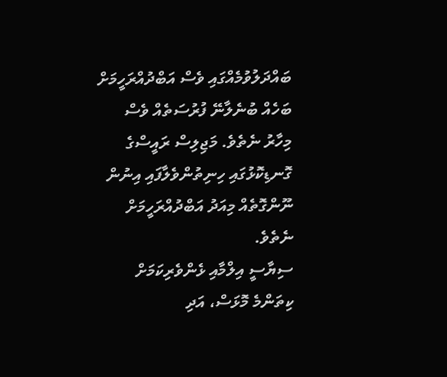ބައްދަލުވުމެއްގައި ވެސް އަބްދުއްރަހީމަށް ބަހެއް ބުނެލާނޭ ފުރުސަތެއް ވެސް މިހާރު ނެތެވެ. މަޖިލިސް ރައީސްގެ ގޮނޑިކޮޅުގައި ހިނިތުންވެލާފައި އިނުން ނޫންގޮތެއް މިއަދު އަބްދުއްރަހީމަށް ނެތެވެ.
ސިޔާސީ އިލްމާއި ޅެންވެރިކަމަށް ކިތަންމެ މޮޅަސް، އަދި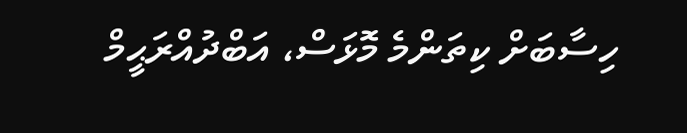ހިސާބަށް ކިތަންމެ މޮޅަސް، އަބްދުއްރަޙީމް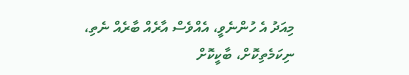މިއަދު އެ ހުންނެވީ، އެއްވެސް އާރެއް ބާރެއް ނެތި، ނިކަމެތިކޮށް، ބާކީކޮށް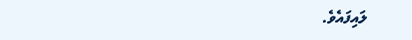ލައިފައެވެ.